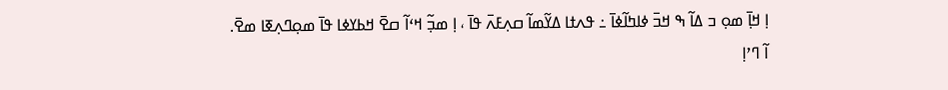ߊ߲ ߞߊ߲߫ ߘߋ߲ ߏ ߡߊ߬ ߒ ߞߏ߫ ߦߊߤߊ߬ߦߊ߫ ߸ ߟߍߙߊ ߡߌ߬ߘߊ߬ ߛߍ߲ߓߍ߫ ߟߊ߫ ، ߊ߲ ߘߏ߲߬ ߞߵߊ߬ ߛߐ߫ ߞߕߌߦߊ ߟߊ߫ ߘߋ߲ߣߍ߲ߧߊ ߘߐ߫.
ߊ߬ ߣߴߊ߲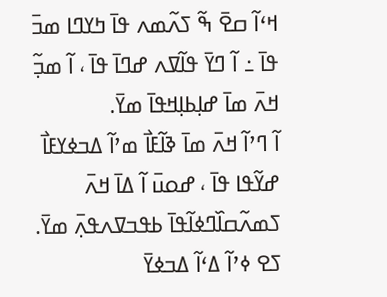ߞߵߊ߬ ߛߐ߫ ߒ߬ ߖߍ߬ߘߍ ߟߊ߫ ߤߌߣߊ ߘߏ߫ ߟߊ߫ ߸ ߊ߬ ߣߌ߫ ߟߊ߬ߜߍ ߝߣߊ߫ ߟߊ߫ ، ߊ߬ ߘߏ߲߬ ߞߍ߫ ߘߊ߫ ߝߊ߲ߕߊ߲ߞߟߊ߫ ߘߌ߫.
ߊ߬ ߣߴߊ߬ ߞߍ߫ ߘߊ߫ ߢߊ߬ߓߊ߯ ߘߴߊ߬ ߡߏߦߌߓߊ߯ ߝߌ߬ߟߊ ߟߊ߫ ، ߝߋߎ߫ ߊ߬ ߡߊ߫ ߞߍ߫ ߖߘߍ߬ߛߊ߰ߣߦߊ߬ߟߊ߫ ߕߟߏߜߍߟߍ߲߫ ߘߌ߫.
ߖߐ ߦߴߊ߬ ߡߵߊ߬ ߡߏߦߌ߫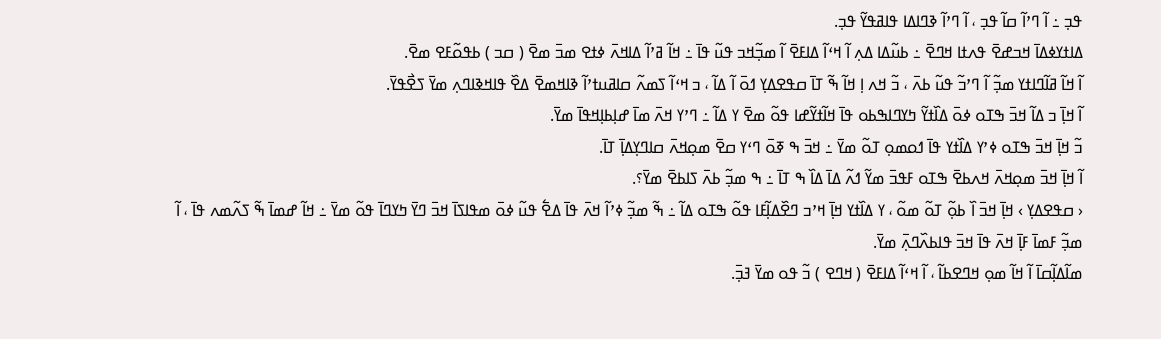ߟߏ߲ ߸ ߊ߬ ߣߴߊ߬ ߛߊ߬ ߟߏ߲ ، ߊ߬ ߣߴߊ߬ ߢߣߊߡߊ ߟߊߥߟߌ߬ ߟߏ߲.
ߡߊߙߌߦߡߊ߫ ߞߏߝߐ߫ ߟߍߙߊ ߞߣߐ߫ ߸ ߕߎ߬ߡߊ ߡߍ߲ ߊ߬ ߞߵߊ߬ ߡߊߓߐ߫ ߊ߬ ߘߏ߲߬ߞߏ ߟߎ߬ ߟߊ߫ ߸ ߞߊ߬ ߥߴߊ߬ ߡߊߞߍ߫ ߦߙߐ ߘߏ߫ ߘߐ߫ ( ߛߏ ) ߕߟߋ߬ߓߐ ߘߐ߫.
ߊ߬ ߞߊ߬ ߥߊ߬ߣߊߙߌ ߘߏ߲߬ ߊ߬ ߣߴߏ߬ ߟߎ߬ ߕߍ߫ ، ߏ߬ ߞߍ ߊ߲ ߞߊ߬ ߒ߬ ߠߊ߫ ߛߟߐߡߌ߲ ߗߋ߫ ߊ߬ ߡߊ߬ ، ߏ ߞߵߊ߬ ߖߘߍ߬ ߛߊߥߎߙߴߊ߬ ߢߊߞߘߐ߫ ߡߐ߰ ߟߊߞߢߊߣߍ߲ ߘߌ߫ ߖߐ߯ߟߌ߫.
ߊ߬ ߞߊ߲߫ ߏ ߡߊ߬ ߞߏ߫ ߒߠߋ ߦߋ߫ ߡߊ߰ߙߌ߬ ߤߌߣߊߒߕߋ ߟߊ߫ ߞߊ߬ߙߌ߬ߝߊ ߟߋ߬ ߘߐ߫ ߌ ߡߊ߬ ߸ ߣߴߌ ߞߍ߫ ߘߊ߫ ߝߊ߲ߕߊ߲ߞߟߊ߫ ߘߌ߫.
ߏ߬ ߞߊ߲߫ ߞߏ߫ ߒߠߋ ߦߴߌ ߡߊ߰ߙߌ ߟߊ߫ ߗߋߘߋ߲ ߠߋ߬ ߘߌ߫ ߸ ߞߏ߫ ߒ ߧߋ߫ ߣߵߌ ߛߐ߫ ߘߋ߲ߞߍ߫ ߛߊߣߌ߲ߡߊ߲߫ ߠߊ߫.
ߊ߬ ߞߊ߲߫ ߞߏ߫ ߘߋ߲ߞߍ߫ ߞߍߕߐ߫ ߒߠߋ ߓߟߏ߫ ߘߌ߬ ߗߍ߬ ߡߊ߫ ߡߊ߰ ߒ ߠߊ߫ ߸ ߒ ߘߏ߲߬ ߕߍ߫ ߖߊߕߐ߫ ߘߌ߫؟.
‹ ߛߟߐߡߌ߲ › ߞߊ߲߫ ߞߏ߫ ߊ߰ ߕߋ߲߬ ߠߋ߬ ߘߋ߬ ، ߌ ߡߊ߰ߙߌ ߞߊ߲߫ ߞߴߏ ߣߐ߰ߡߊ߲߬ߓߊ ߟߋ߬ ߒߠߋ ߡߊ߬ ߸ ߒ߬ ߘߏ߲߬ ߦߴߊ߬ ߞߍ߫ ߟߊ߫ ߡߐ߱ ߟߎ߬ ߦߋ߫ ߘߟߊߖߊ߫ ߞߏ߫ ߣߌ߫ ߤߌߣߊ߫ ߟߋ߬ ߘߌ߫ ߸ ߞߊ߬ ߝߘߊ߫ ߒ߬ ߖߍ߬ߘߍ ߟߊ߫ ، ߊ߬ ߘߏ߲߬ ߓߘߊ߫ ߓߊ߲߫ ߞߍ߫ ߟߊ߫ ߞߏ߫ ߟߊߕߍ߰ߣߍ߲߫ ߘߌ߫.
ߘߊ߬ߡߊ߲߬ߛߊ߫ ߊ߬ ߞߊ߬ ߘߋ߲ ߞߣߐߕߊ߬ ، ߊ߬ ߞߵߊ߬ ߡߊߓߐ߫ ( ߞߣߐ ) ߏ߬ ߟߋ ߘߌ߫ ߔߏ߲߫.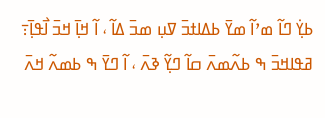ߕߌ߲߭ ߣߊ߬ ߘߴߊ߬ ߘߌ߫ ߕߡߊߙߏ߫ ߜߎ߲ ߘߏ߫ ߡߊ߬ ، ߊ߬ ߞߊ߲߫ ߞߏ߫ ߊ߯ߟߊ߲߫߹ ߥߟߊߞߏ߫ ߒ ߕߍ߬ߘߍ߫ ߛߊ߬ ߣߌ߲߬ ߢߍ߫ ، ߊ߬ ߣߌ߫ ߒ ߕߘߍ߬ ߞߍ߫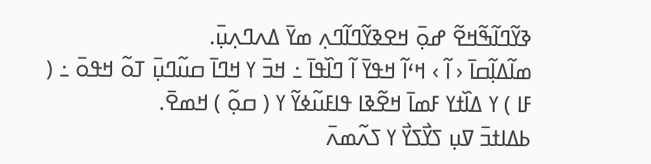ߢߌ߬ߣߊ߬ߒ߬ߞߐ߬ ߝߋ߲߫ ߞߐߢߌ߬ߣߊ߬ߣߍ߲ ߘߌ߫ ߡߍߣߍ߲ߎ߲߫.
ߘߊ߬ߡߊ߲߬ߛߊ߫ ‹ ߊ߬ › ߞߵߊ߬ ߞߟߌ߫ ߊ߬ ߣߊ߰ߟߊ߫ ߸ ߞߏ߫ ߌ ߞߣߊ߫ ߛߎ߬ߣߎ߲߫ ߠߋ߬ ߞߟߋ߫ ߸ ( ߓߊ ) ߌ ߡߊ߰ߙߌ ߓߘߊ߫ ߞߐ߬ߢߊ ߟߊߓߎ߬ߦߌ߬ ߌ ( ߛߋ߲߬ ) ߞߘߐ߫.
ߕߡߊߙߏ߫ ߜߎ߲ ߖߌ߯ߖߌ߯ ߌ ߖߍ߬ߘߍ߫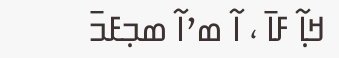ߞߊ߲߬ ߓߊ߫ ، ߊ߬ ߘߴߊ߬ ߘߏ߲ߓߏ߫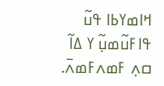ߞߊߘߌߕߊ ߟߎ߬ ߟߊߓߎ߬ߘߎ߲߬ ߌ ߡߊ߬ ߛߍ߲ ߓߘߍߓߘߍ߫.